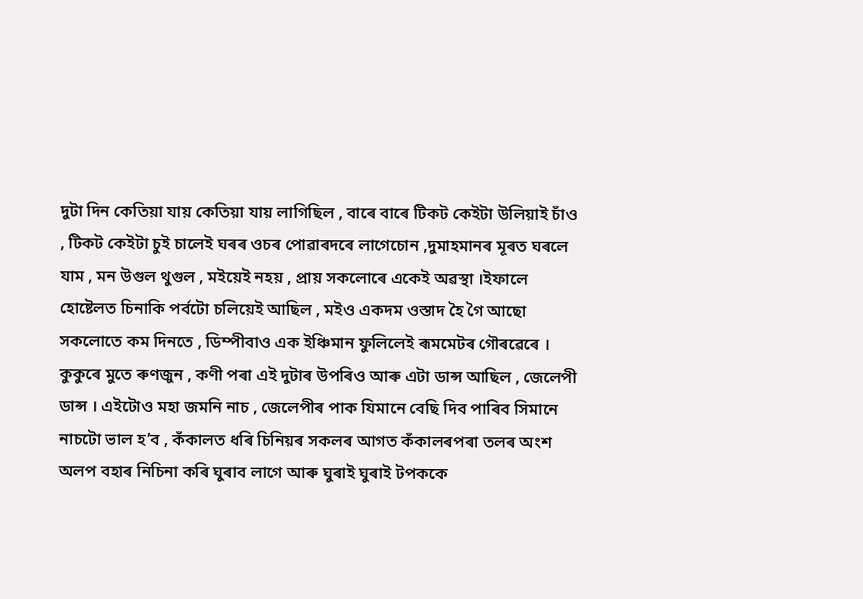দুটা দিন কেতিয়া যায় কেতিয়া যায় লাগিছিল , বাৰে বাৰে টিকট কেইটা উলিয়াই চাঁও , টিকট কেইটা চুই চালেই ঘৰৰ ওচৰ পোৱাৰদৰে লাগেচোন ,দুমাহমানৰ মূৰত ঘৰলে যাম , মন উগুল থুগুল , মইয়েই নহয় , প্ৰায় সকলোৰে একেই অৱস্থা ।ইফালে হোষ্টেলত চিনাকি পৰ্বটো চলিয়েই আছিল , মইও একদম ওস্তাদ হৈ গৈ আছো সকলোতে কম দিনতে , ডিম্পীবাও এক ইঞ্চিমান ফুলিলেই ৰূমমেটৰ গৌৰৱেৰে । কুকুৰে মুতে ৰুণজুন , কণী পৰা এই দুটাৰ উপৰিও আৰু এটা ডান্স আছিল , জেলেপী ডান্স । এইটোও মহা জমনি নাচ , জেলেপীৰ পাক যিমানে বেছি দিব পাৰিব সিমানে নাচটো ভাল হ’ব , কঁকালত ধৰি চিনিয়ৰ সকলৰ আগত কঁকালৰপৰা তলৰ অংশ অলপ বহাৰ নিচিনা কৰি ঘুৰাব লাগে আৰু ঘুৰাই ঘুৰাই টপককে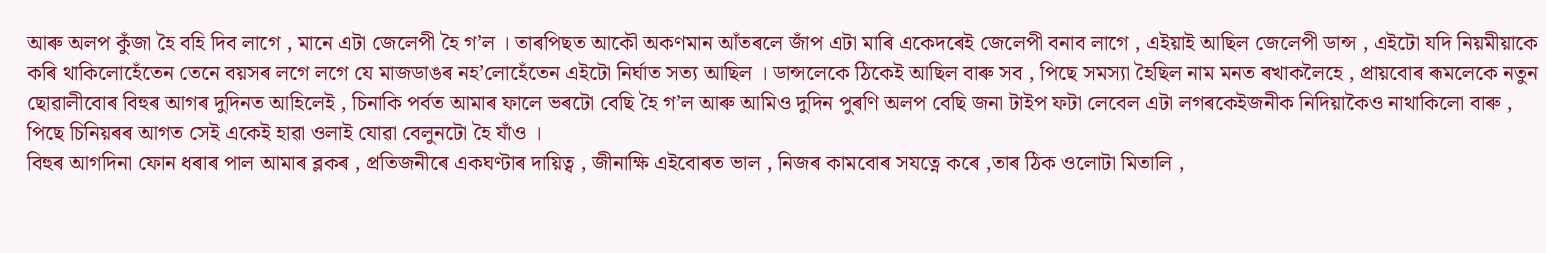আৰু অলপ কুঁজা হৈ বহি দিব লাগে , মানে এটা জেলেপী হৈ গ’ল । তাৰপিছত আকৌ অকণমান আঁতৰলে জাঁপ এটা মাৰি একেদৰেই জেলেপী বনাব লাগে , এইয়াই আছিল জেলেপী ডান্স , এইটো যদি নিয়মীয়াকে কৰি থাকিলোহেঁতেন তেনে বয়সৰ লগে লগে যে মাজডাঙৰ নহ’লোহেঁতেন এইটো নিৰ্ঘাত সত্য আছিল । ডান্সলেকে ঠিকেই আছিল বাৰু সব , পিছে সমস্যা হৈছিল নাম মনত ৰখাকলৈহে , প্ৰায়বোৰ ৰূমলেকে নতুন ছোৱালীবোৰ বিহুৰ আগৰ দুদিনত আহিলেই , চিনাকি পৰ্বত আমাৰ ফালে ভৰটো বেছি হৈ গ’ল আৰু আমিও দুদিন পুৰণি অলপ বেছি জনা টাইপ ফটা লেবেল এটা লগৰকেইজনীক নিদিয়াকৈও নাথাকিলো বাৰু , পিছে চিনিয়ৰৰ আগত সেই একেই হাৱা ওলাই যোৱা বেলুনটো হৈ যাঁও ।
বিহুৰ আগদিনা ফোন ধৰাৰ পাল আমাৰ ব্লকৰ , প্ৰতিজনীৰে একঘণ্টাৰ দায়িত্ব , জীনাক্ষি এইবোৰত ভাল , নিজৰ কামবোৰ সযত্নে কৰে ,তাৰ ঠিক ওলোটা মিতালি ,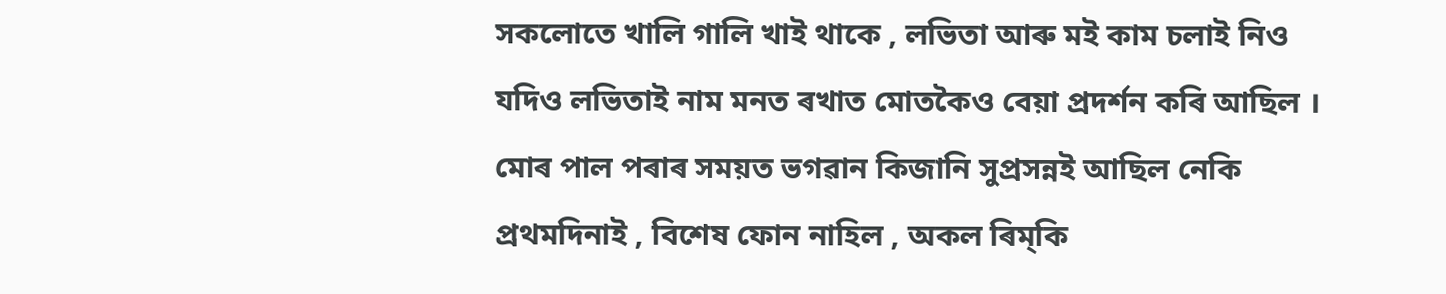সকলোতে খালি গালি খাই থাকে , লভিতা আৰু মই কাম চলাই নিও যদিও লভিতাই নাম মনত ৰখাত মোতকৈও বেয়া প্ৰদৰ্শন কৰি আছিল । মোৰ পাল পৰাৰ সময়ত ভগৱান কিজানি সুপ্ৰসন্নই আছিল নেকি প্ৰথমদিনাই , বিশেষ ফোন নাহিল , অকল ৰিম্কি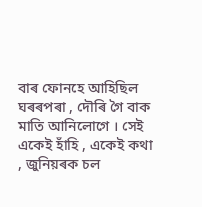বাৰ ফোনহে আহিছিল ঘৰৰপৰা , দৌৰি গৈ বাক মাতি আনিলোগে । সেই একেই হাঁহি , একেই কথা , জুনিয়ৰক চল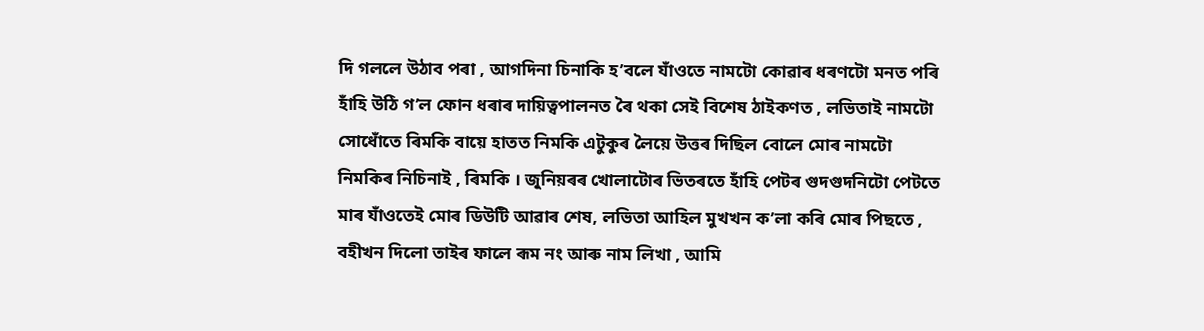দি গললে উঠাব পৰা , আগদিনা চিনাকি হ’বলে যাঁওতে নামটো কোৱাৰ ধৰণটো মনত পৰি হাঁহি উঠি গ’ল ফোন ধৰাৰ দায়িত্বপালনত ৰৈ থকা সেই বিশেষ ঠাইকণত , লভিতাই নামটো সোধোঁতে ৰিমকি বায়ে হাতত নিমকি এটুকুৰ লৈয়ে উত্তৰ দিছিল বোলে মোৰ নামটো নিমকিৰ নিচিনাই , ৰিমকি । জুনিয়ৰৰ খোলাটোৰ ভিতৰতে হাঁহি পেটৰ গুদগুদনিটো পেটতে মাৰ যাঁওতেই মোৰ ডিউটি আৱাৰ শেষ, লভিতা আহিল মুখখন ক’লা কৰি মোৰ পিছতে , বহীখন দিলো তাইৰ ফালে ৰূম নং আৰু নাম লিখা , আমি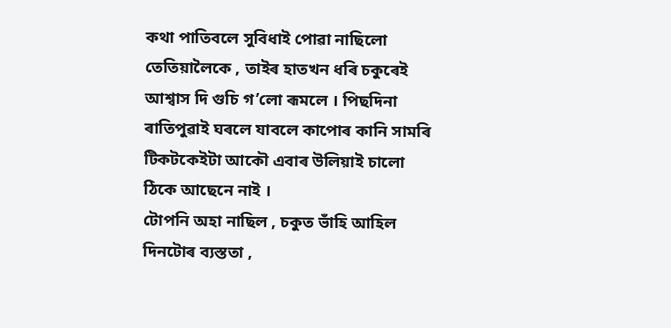কথা পাতিবলে সুবিধাই পোৱা নাছিলো তেতিয়ালৈকে , তাইৰ হাতখন ধৰি চকুৰেই আশ্বাস দি গুচি গ’লো ৰূমলে । পিছদিনা ৰাতিপুৱাই ঘৰলে যাবলে কাপোৰ কানি সামৰি টিকটকেইটা আকৌ এবাৰ উলিয়াই চালো ঠিকে আছেনে নাই ।
টোপনি অহা নাছিল , চকুত ভাঁহি আহিল দিনটোৰ ব্যস্ততা ,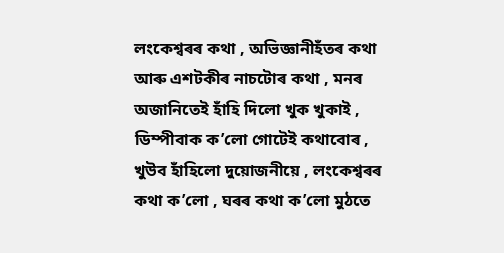লংকেশ্বৰৰ কথা , অভিজ্ঞানীহঁতৰ কথা আৰু এশটকীৰ নাচটোৰ কথা , মনৰ অজানিতেই হাঁহি দিলো খুক খুকাই , ডিম্পীবাক ক’লো গোটেই কথাবোৰ , খুউব হাঁহিলো দুয়োজনীয়ে , লংকেশ্বৰৰ কথা ক’লো , ঘৰৰ কথা ক’লো মুঠতে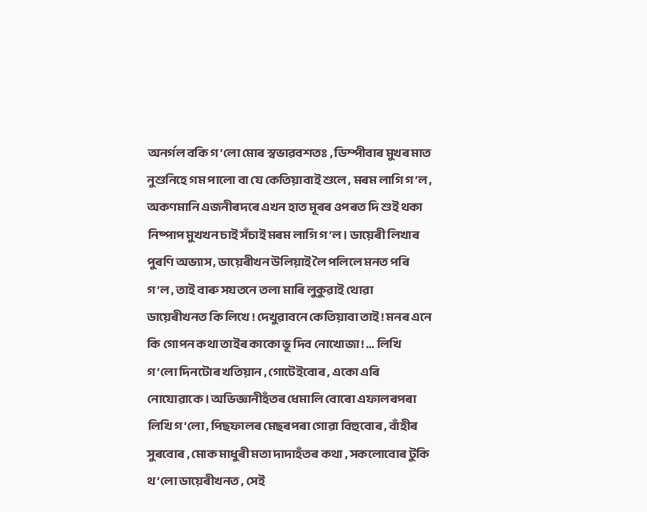অনৰ্গল বকি গ’লো মোৰ স্বভাৱবশতঃ , ডিম্পীবাৰ মুখৰ মাত নুশুনিহে গম পালো বা যে কেতিয়াবাই শুলে , মৰম লাগি গ’ল , অকণমানি এজনীৰদৰে এখন হাত মূৰৰ ওপৰত দি শুই থকা নিষ্পাপ মুখখন চাই সঁচাই মৰম লাগি গ’ল । ডায়েৰী লিখাৰ পুৰণি অভ্যাস , ডায়েৰীখন উলিয়াই লৈ পলিলে মনত পৰি গ’ল , তাই বাৰু সযতনে তলা মাৰি লুকুৱাই থোৱা ডায়েৰীখনত কি লিখে ! দেখুৱাবনে কেতিয়াবা তাই ! মনৰ এনে কি গোপন কথা তাইৰ কাকো ভূ দিব নোখোজা ! … লিখি গ’লো দিনটোৰ খতিয়ান , গোটেইবোৰ , একো এৰি নোযোৱাকে । অভিজ্ঞানীহঁতৰ ধেমালি বোৰো এফালৰপৰা লিখি গ’লো , পিছফালৰ মেছৰপৰা গোৱা বিহুবোৰ , বাঁহীৰ সুৰবোৰ , মোক মাধুৰী মতা দাদাহঁতৰ কথা , সকলোবোৰ টুকি থ’লো ডায়েৰীখনত , সেই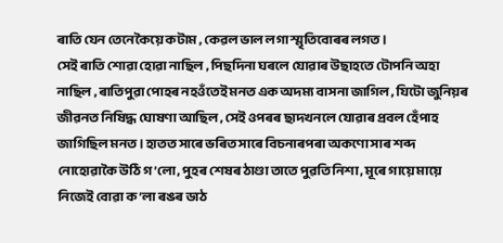ৰাতি যেন তেনেকৈয়ে কটাম , কেৱল ভাল লগা স্মৃতিবোৰৰ লগত ।
সেই ৰাতি শোৱা হোৱা নাছিল , পিছদিনা ঘৰলে যোৱাৰ উছাহতে টোপনি অহা নাছিল , ৰাতিপুৱা পোহৰ নহওঁতেই মনত এক অদম্য বাসনা জাগিল , যিটো জুনিয়ৰ জীৱনত নিষিদ্ধ ঘোষণা আছিল , সেই ওপৰৰ ছাদখনলে যোৱাৰ প্ৰবল হেঁপাহ জাগিছিল মনত । হাতত সাৰে ভৰিত সাৰে বিচনাৰপৰা অকণো সাৰ শব্দ নোহোৱাকৈ উঠি গ’লো , পুহৰ শেষৰ ঠাণ্ডা তাতে পুৱতি নিশা , মূৰে গায়ে মায়ে নিজেই বোৱা ক’লা ৰঙৰ ডাঠ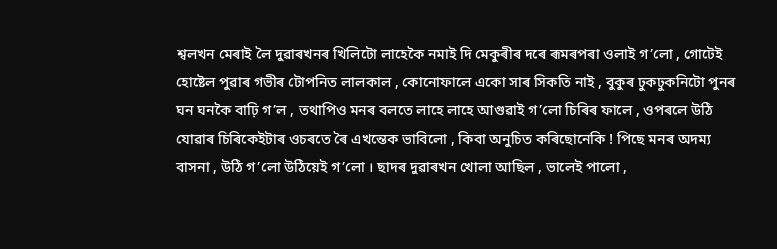শ্বলখন মেৰাই লৈ দুৱাৰখনৰ খিলিটো লাহেকৈ নমাই দি মেকুৰীৰ দৰে ৰূমৰপৰা ওলাই গ’লো , গোটেই হোষ্টেল পুৱাৰ গভীৰ টোপনিত লালকাল , কোনোফালে একো সাৰ সিকতি নাই , বুকুৰ ঢুকঢুকনিটো পুনৰ ঘন ঘনকৈ বাঢ়ি গ’ল , তথাপিও মনৰ বলতে লাহে লাহে আগুৱাই গ’লো চিৰিৰ ফালে , ওপৰলে উঠি যোৱাৰ চিৰিকেইটাৰ ওচৰতে ৰৈ এখন্তেক ভাবিলো , কিবা অনুচিত কৰিছোনেকি ! পিছে মনৰ অদম্য বাসনা , উঠি গ’লো উঠিয়েই গ’লো । ছাদৰ দুৱাৰখন খোলা আছিল , ভালেই পালো ,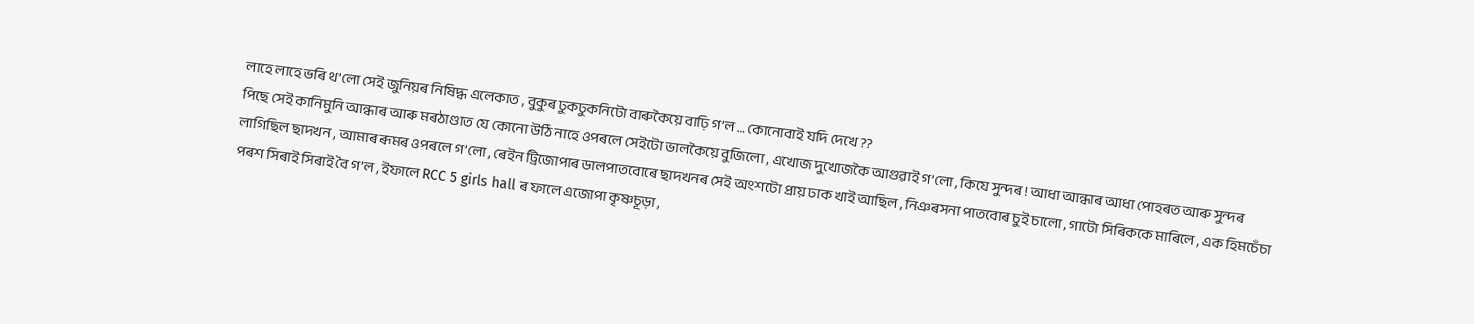লাহে লাহে ভৰি থ’লো সেই জুনিয়ৰ নিষিদ্ধ এলেকাত , বুকুৰ ঢুকঢুকনিটো বাৰুকৈয়ে বাঢ়ি গ’ল … কোনোবাই যদি দেখে ??
পিছে সেই কানিমুনি আন্ধাৰ আৰু মৰঠাণ্ডাত যে কোনো উঠি নাহে ওপৰলে সেইটো ভালকৈয়ে বুজিলো , এখোজ দুখোজকৈ আগুৱাই গ’লো , কিযে সুন্দৰ ! আধা আন্ধাৰ আধা পোহৰত আৰু সুন্দৰ লাগিছিল ছাদখন , আমাৰ ৰূমৰ ওপৰলে গ’লো , ৰেইন ট্ৰিজোপাৰ ডালপাতবোৰে ছাদখনৰ সেই অংশটো প্ৰায় ঢাক খাই আছিল , নিঞৰসনা পাতবোৰ চুই চালো , গাটো সিৰিককে মাৰিলে , এক হিমচেঁচা পৰশ সিৰাই সিৰাই বৈ গ’ল , ইফালে RCC 5 girls hall ৰ ফালে এজোপা কৃষ্ণচূড়া ,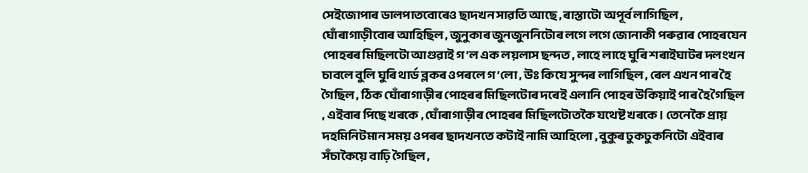সেইজোপাৰ ডালপাতবোৰেও ছাদখন সাৱতি আছে , ৰাস্তাটো অপূৰ্ব লাগিছিল , ঘোঁৰাগাড়ীবোৰ আহিছিল , জুনুকাৰ জুনজুননিটোৰ লগে লগে জোনাকী পৰুৱাৰ পোহৰযেন পোহৰৰ মিছিলটো আগুৱাই গ’ল এক লয়লাস ছন্দত , লাহে লাহে ঘুৰি শৰাইঘাটৰ দলংখন চাবলে বুলি ঘুৰি থাৰ্ড ব্লকৰ ওপৰলে গ’লো , উঃ কিযে সুন্দৰ লাগিছিল , ৰেল এখন পাৰ হৈ গৈছিল , ঠিক ঘোঁৰাগাড়ীৰ পোহৰৰ মিছিলটোৰ দৰেই এলানি পোহৰ উকিয়াই পাৰ হৈ গৈছিল , এইবাৰ পিছে খৰকে , ঘোঁৰাগাড়ীৰ পোহৰৰ মিছিলটোতকৈ যথেষ্ট খৰকে । তেনেকৈ প্ৰায় দহমিনিটমান সময় ওপৰৰ ছাদখনতে কটাই নামি আহিলো , বুকুৰ ঢুকঢুকনিটো এইবাৰ সঁচাকৈয়ে বাঢ়ি গৈছিল ,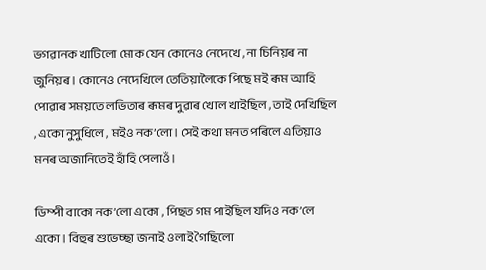ভগৱানক খাটিলো মোক যেন কোনেও নেদেখে , না চিনিয়ৰ না জুনিয়ৰ । কোনেও নেদেখিলে তেতিয়ালৈকে পিছে মই ৰূম আহি পোৱাৰ সময়তে লভিতাৰ ৰূমৰ দুৱাৰ খোল খাইছিল , তাই দেখিছিল , একো নুসুধিলে , মইও নক’লো । সেই কথা মনত পৰিলে এতিয়াও মনৰ অজানিতেই হাঁহি পেলাওঁ ।

ডিম্পী বাকো নক’লো একো , পিছত গম পাইছিল যদিও নক’লে একো । বিহুৰ শুভেচ্ছা জনাই ওলাই গৈছিলো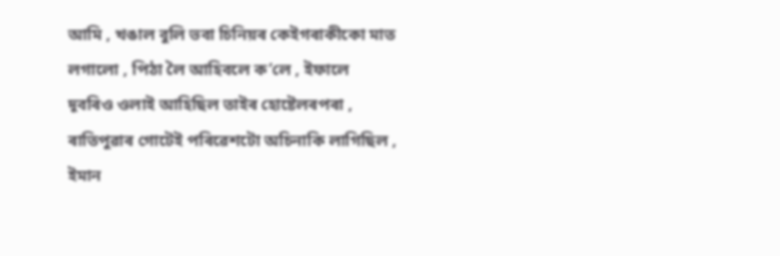আমি , খঙাল বুলি ভবা চিনিয়ৰ কেইগৰাকীকো মাত লগালো , পিঠা লৈ আহিবলে ক’লে , ইফালে দূবৰিও ওলাই আহিছিল তাইৰ হোষ্টেলৰপৰা , ৰাতিপুৱাৰ গোটেই পৰিৱেশটো অচিনাকি লাগিছিল , ইমান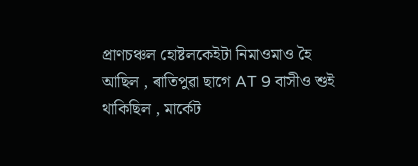প্ৰাণচঞ্চল হোষ্টলকেইটা নিমাওমাও হৈ আছিল , ৰাতিপুৱা ছাগে AT 9 বাসীও শুই থাকিছিল , মাৰ্কেট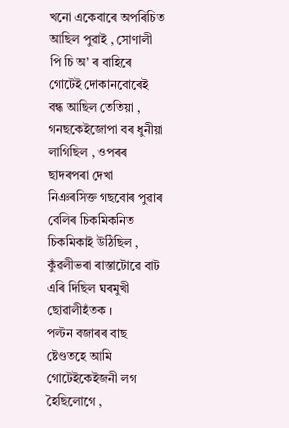খনো একেবাৰে অপৰিচিত আছিল পুৱাই , সোণালী পি চি অ’ ৰ বাহিৰে গোটেই দোকানবোৰেই বন্ধ আছিল তেতিয়া , গনছকেইজোপা বৰ ধুনীয়া লাগিছিল , ওপৰৰ ছাদৰপৰা দেখা নিঞৰসিক্ত গছবোৰ পুৱাৰ বেলিৰ চিকমিকনিত চিকমিকাই উঠিছিল , কুঁৱলীভৰা ৰাস্তাটোৱে বাট এৰি দিছিল ঘৰমুখী ছোৱালীহঁতক ।
পল্টন বজাৰৰ বাছ ষ্টেণ্ডতহে আমি গোটেইকেইজনী লগ হৈছিলোগে ,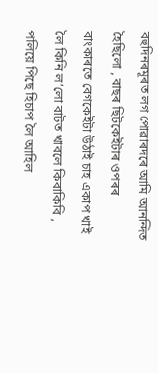বহুদিনৰমূৰত লগ পোৱাৰদৰে আমি আনন্দিত হৈছিলো , বাছৰ ছিটকেইটাৰ ওপৰৰ বাংকাৰতে বেগকেইটা উঠাই চাহ একাপ খাই লৈ কিনি ল’লো বাটত খাবলে কিবাকিবি , পলিয়ে পিছে হিচাপ লৈ আহিল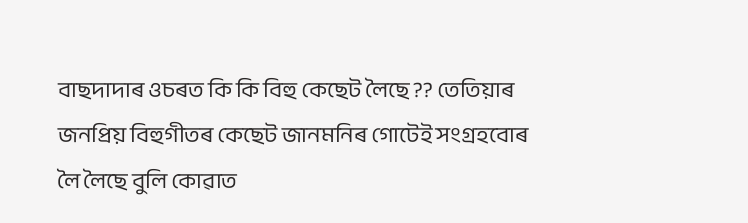বাছদাদাৰ ওচৰত কি কি বিহু কেছেট লৈছে ?? তেতিয়াৰ জনপ্ৰিয় বিহুগীতৰ কেছেট জানমনিৰ গোটেই সংগ্ৰহবোৰ লৈ লৈছে বুলি কোৱাত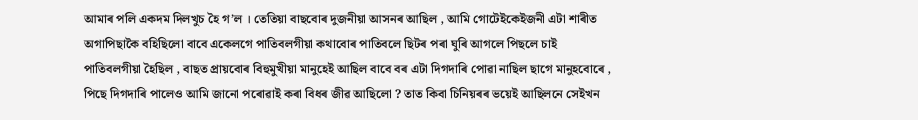আমাৰ পলি একদম দিলখুচ হৈ গ’ল । তেতিয়া বাছবোৰ দুজনীয়া আসনৰ আছিল , আমি গোটেইকেইজনী এটা শাৰীত অগাপিছাকৈ বহিছিলো বাবে একেলগে পাতিবলগীয়া কথাবোৰ পাতিবলে ছিটৰ পৰা ঘুৰি আগলে পিছলে চাই পাতিবলগীয়া হৈছিল , বাছত প্ৰায়বোৰ বিহুমুখীয়া মানুহেই আছিল বাবে বৰ এটা দিগদাৰি পোৱা নাছিল ছাগে মানুহবোৰে , পিছে দিগদাৰি পালেও আমি জানো পৰোৱাই কৰা বিধৰ জীৱ আছিলো ? তাত কিবা চিনিয়ৰৰ ভয়েই আছিলনে সেইখন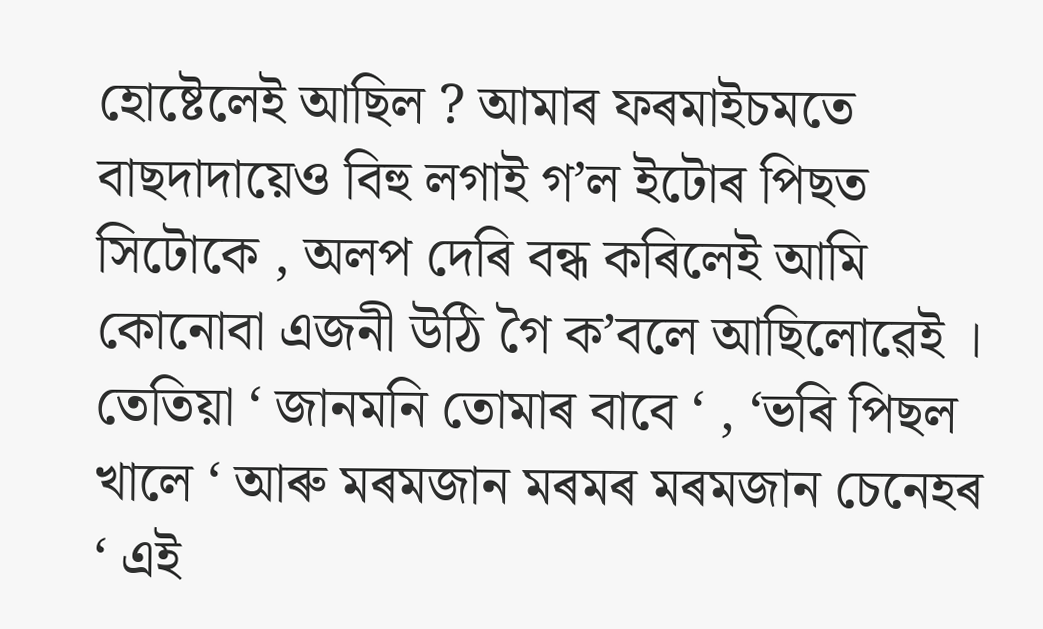হোষ্টেলেই আছিল ? আমাৰ ফৰমাইচমতে বাছদাদায়েও বিহু লগাই গ’ল ইটোৰ পিছত সিটোকে , অলপ দেৰি বন্ধ কৰিলেই আমি কোনোবা এজনী উঠি গৈ ক’বলে আছিলোৱেই । তেতিয়া ‘ জানমনি তোমাৰ বাবে ‘ , ‘ভৰি পিছল খালে ‘ আৰু মৰমজান মৰমৰ মৰমজান চেনেহৰ ‘ এই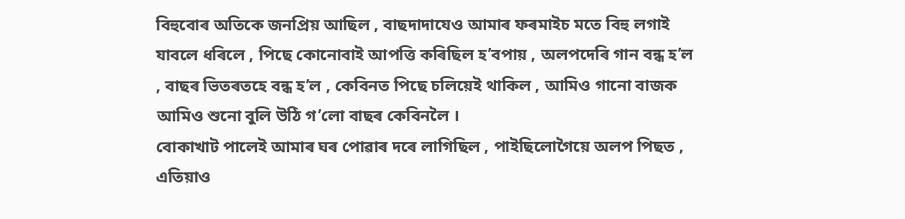বিহুবোৰ অতিকে জনপ্ৰিয় আছিল , বাছদাদাযেও আমাৰ ফৰমাইচ মতে বিহু লগাই যাবলে ধৰিলে , পিছে কোনোবাই আপত্তি কৰিছিল হ’বপায় , অলপদেৰি গান বন্ধ হ’ল , বাছৰ ভিতৰতহে বন্ধ হ’ল , কেবিনত পিছে চলিয়েই থাকিল , আমিও গানো বাজক আমিও শুনো বুলি উঠি গ’লো বাছৰ কেবিনলৈ ।
বোকাখাট পালেই আমাৰ ঘৰ পোৱাৰ দৰে লাগিছিল , পাইছিলোগৈয়ে অলপ পিছত , এতিয়াও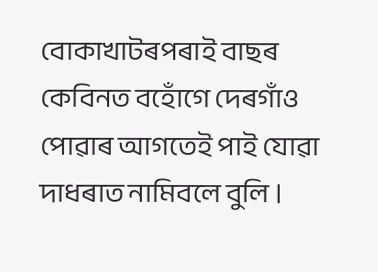বোকাখাটৰপৰাই বাছৰ কেবিনত বহোঁগে দেৰগাঁও পোৱাৰ আগতেই পাই যোৱা দাধৰাত নামিবলে বুলি ।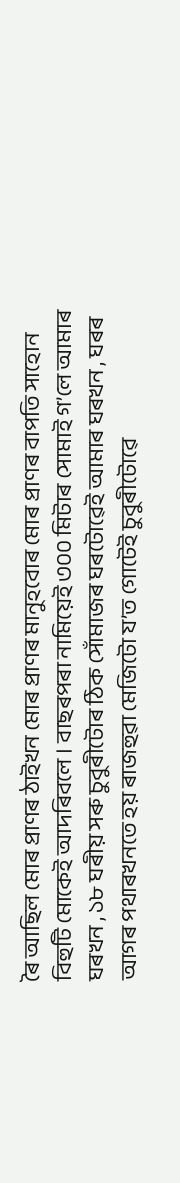ৰৈ আছিল মোৰ প্ৰাণৰ ঠাইখন মোৰ প্ৰাণৰ মানুহবোৰ মোৰ প্ৰাণৰ বাপতি সাহোন বিহুটি মোকেই আদৰিবলে । বাছৰপৰা নামিয়েই ৩০০ মিটাৰ সোমাই গ’লে আমাৰ ঘৰখন , ১৮ ঘৰীয় সৰু চুবুৰীটোৰ ঠিক সোঁমাজৰ ঘৰটোৱেই আমাৰ ঘৰখন , ঘৰৰ আগৰ পথাৰখনতে হয় ৰাজহুৱা মেজিটো য’ত গোটেই চুবুৰীটোৱে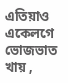এতিয়াও একেলগে ভোজভাত খায় ,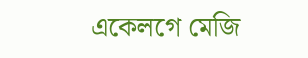একেলগে মেজি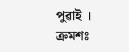পুৱাই ।
ক্ৰমশঃ